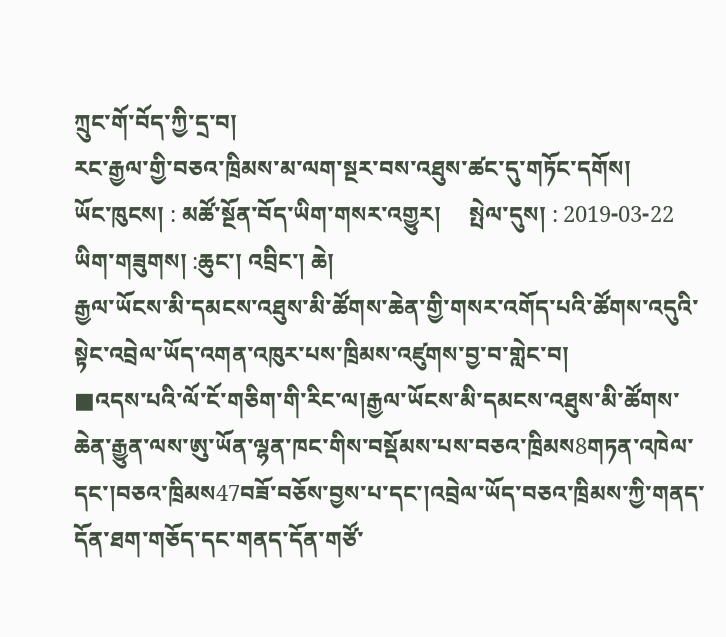ཀྲུང་གོ་བོད་ཀྱི་དྲ་བ།
རང་རྒྱལ་གྱི་བཅའ་ཁྲིམས་མ་ལག་སྔར་བས་འཐུས་ཚང་དུ་གཏོང་དགོས།
ཡོང་ཁུངས། : མཚོ་སྔོན་བོད་ཡིག་གསར་འགྱུར།     སྤེལ་དུས། : 2019-03-22
ཡིག་གཟུགས། :ཆུང་། འབྲིང་། ཆེ།
རྒྱལ་ཡོངས་མི་དམངས་འཐུས་མི་ཚོགས་ཆེན་གྱི་གསར་འགོད་པའི་ཚོགས་འདུའི་སྟེང་འབྲེལ་ཡོད་འགན་འཁུར་པས་ཁྲིམས་འཛུགས་བྱ་བ་གླེང་བ།
■འདས་པའི་ལོ་ངོ་གཅིག་གི་རིང་ལ།རྒྱལ་ཡོངས་མི་དམངས་འཐུས་མི་ཚོགས་ཆེན་རྒྱུན་ལས་ཨུ་ཡོན་ལྷན་ཁང་གིས་བསྡོམས་པས་བཅའ་ཁྲིམས8གཏན་འཁེལ་དང་།བཅའ་ཁྲིམས47བཟོ་བཅོས་བྱས་པ་དང་།འབྲེལ་ཡོད་བཅའ་ཁྲིམས་ཀྱི་གནད་དོན་ཐག་གཅོད་དང་གནད་དོན་གཙོ་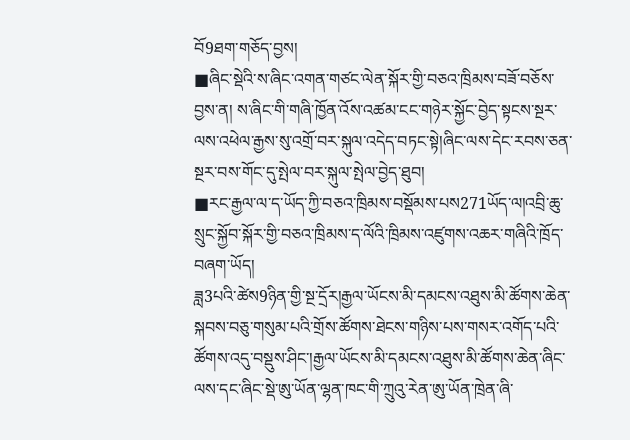བོ9ཐག་གཅོད་བྱས།
■ཞིང་སྡེའི་ས་ཞིང་འགན་གཙང་ལེན་སྐོར་གྱི་བཅའ་ཁྲིམས་བཟོ་བཅོས་བྱས་ན། ས་ཞིང་གི་གཞི་ཁྱོན་འོས་འཚམ་ངང་གཉེར་སྐྱོང་བྱེད་སྟངས་སྔར་ལས་འཕེལ་རྒྱས་སུ་འགྲོ་བར་སྐུལ་འདེད་བཏང་སྟེ།ཞིང་ལས་དེང་རབས་ཅན་སྔར་བས་གོང་དུ་སྤེལ་བར་སྐུལ་སྤེལ་བྱེད་ཐུབ།
■རང་རྒྱལ་ལ་ད་ཡོད་ཀྱི་བཅའ་ཁྲིམས་བསྡོམས་པས271ཡོད་ལ།འབྲི་ཆུ་སྲུང་སྐྱོབ་སྐོར་གྱི་བཅའ་ཁྲིམས་ད་ལོའི་ཁྲིམས་འཛུགས་འཆར་གཞིའི་ཁྲོད་བཞག་ཡོད།
ཟླ3པའི་ཚེས9ཉིན་གྱི་སྔ་དྲོར།རྒྱལ་ཡོངས་མི་དམངས་འཐུས་མི་ཚོགས་ཆེན་སྐབས་བཅུ་གསུམ་པའི་གྲོས་ཚོགས་ཐེངས་གཉིས་པས་གསར་འགོད་པའི་ཚོགས་འདུ་བསྡུས་ཤིང་།རྒྱལ་ཡོངས་མི་དམངས་འཐུས་མི་ཚོགས་ཆེན་ཞིང་ལས་དང་ཞིང་སྡེ་ཨུ་ཡོན་ལྷན་ཁང་གི་ཀྲུའུ་རེན་ཨུ་ཡོན་ཁྲེན་ཞི་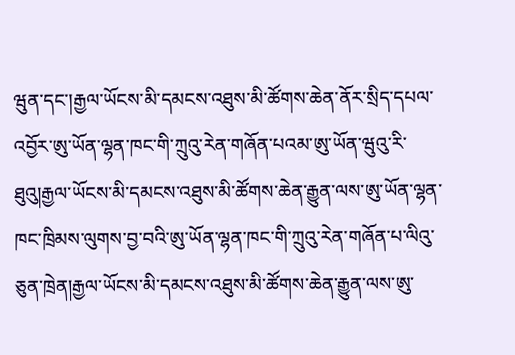ཝུན་དང་།རྒྱལ་ཡོངས་མི་དམངས་འཐུས་མི་ཚོགས་ཆེན་ནོར་སྲིད་དཔལ་འབྱོར་ཨུ་ཡོན་ལྷན་ཁང་གི་ཀྲུའུ་རེན་གཞོན་པའམ་ཨུ་ཡོན་ཝུའུ་རི་ཐུའུ།རྒྱལ་ཡོངས་མི་དམངས་འཐུས་མི་ཚོགས་ཆེན་རྒྱུན་ལས་ཨུ་ཡོན་ལྷན་ཁང་ཁྲིམས་ལུགས་བྱ་བའི་ཨུ་ཡོན་ལྷན་ཁང་གི་ཀྲུའུ་རེན་གཞོན་པ་ལིའུ་ཅུན་ཁྲེན།རྒྱལ་ཡོངས་མི་དམངས་འཐུས་མི་ཚོགས་ཆེན་རྒྱུན་ལས་ཨུ་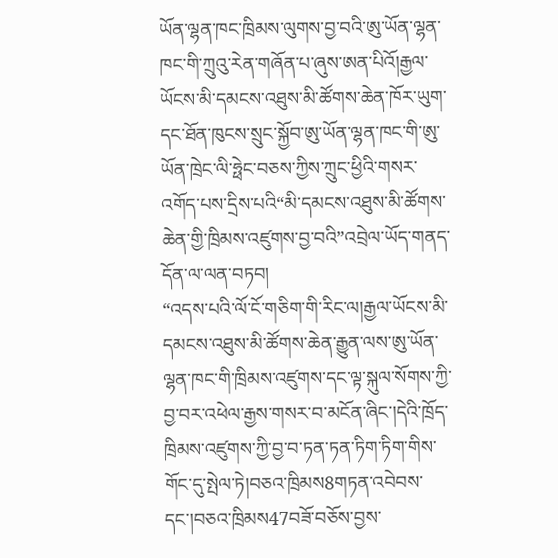ཡོན་ལྷན་ཁང་ཁྲིམས་ལུགས་བྱ་བའི་ཨུ་ཡོན་ལྷན་ཁང་གི་ཀྲུའུ་རེན་གཞོན་པ་ཞུས་ཨན་པིའོ།རྒྱལ་ཡོངས་མི་དམངས་འཐུས་མི་ཚོགས་ཆེན་ཁོར་ཡུག་དང་ཐོན་ཁུངས་སྲུང་སྐྱོབ་ཨུ་ཡོན་ལྷན་ཁང་གི་ཨུ་ཡོན་ཁྲེང་ལི་ཧྥེང་བཅས་ཀྱིས་ཀྲུང་ཕྱིའི་གསར་འགོད་པས་དྲིས་པའི“མི་དམངས་འཐུས་མི་ཚོགས་ཆེན་གྱི་ཁྲིམས་འཛུགས་བྱ་བའི”འབྲེལ་ཡོད་གནད་དོན་ལ་ལན་བཏབ།
“འདས་པའི་ལོ་ངོ་གཅིག་གི་རིང་ལ།རྒྱལ་ཡོངས་མི་དམངས་འཐུས་མི་ཚོགས་ཆེན་རྒྱུན་ལས་ཨུ་ཡོན་ལྷན་ཁང་གི་ཁྲིམས་འཛུགས་དང་ལྟ་སྐུལ་སོགས་ཀྱི་བྱ་བར་འཕེལ་རྒྱས་གསར་བ་མངོན་ཞིང་།དེའི་ཁྲོད་ཁྲིམས་འཛུགས་ཀྱི་བྱ་བ་ཏན་ཏན་ཏིག་ཏིག་གིས་གོང་དུ་སྤེལ་ཏེ།བཅའ་ཁྲིམས8གཏན་འབེབས་དང་།བཅའ་ཁྲིམས47བཟོ་བཅོས་བྱས་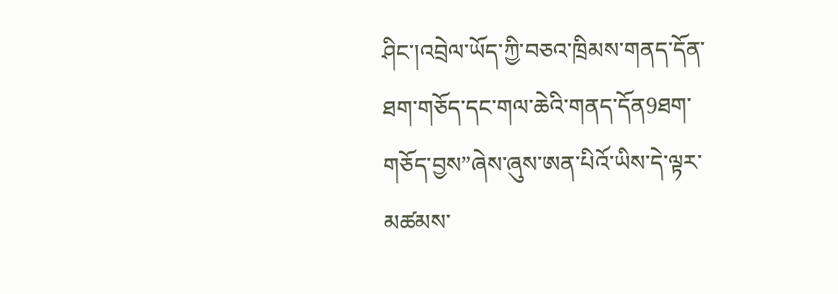ཤིང་།འབྲེལ་ཡོད་ཀྱི་བཅའ་ཁྲིམས་གནད་དོན་ཐག་གཅོད་དང་གལ་ཆེའི་གནད་དོན9ཐག་གཅོད་བྱས”ཞེས་ཞུས་ཨན་པིའོ་ཡིས་དེ་ལྟར་མཚམས་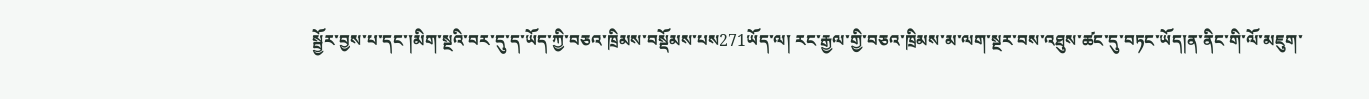སྦྱོར་བྱས་པ་དང་།མིག་སྔའི་བར་དུ་ད་ཡོད་ཀྱི་བཅའ་ཁྲིམས་བསྡོམས་པས271ཡོད་ལ། རང་རྒྱལ་གྱི་བཅའ་ཁྲིམས་མ་ལག་སྔར་བས་འཐུས་ཚང་དུ་བཏང་ཡོད།ན་ནིང་གི་ལོ་མཇུག་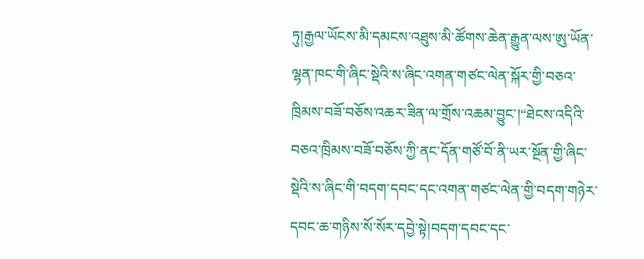ཏུ།རྒྱལ་ཡོངས་མི་དམངས་འཐུས་མི་ཚོགས་ཆེན་རྒྱུན་ལས་ཨུ་ཡོན་ལྷན་ཁང་གི་ཞིང་སྡེའི་ས་ཞིང་འགན་གཙང་ལེན་སྐོར་གྱི་བཅའ་ཁྲིམས་བཟོ་བཅོས་འཆར་ཟིན་ལ་གྲོས་འཆམ་བྱུང་།“ཐེངས་འདིའི་བཅའ་ཁྲིམས་བཟོ་བཅོས་ཀྱི་ནང་དོན་གཙོ་བོ་ནི་ཡར་སྔོན་གྱི་ཞིང་སྡེའི་ས་ཞིང་གི་བདག་དབང་དང་འགན་གཙང་ལེན་གྱི་བདག་གཉེར་དབང་ཆ་གཉིས་སོ་སོར་དབྱེ་སྟེ།བདག་དབང་དང་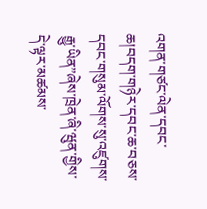འགན་གཙང་ལེན་དབང་ཆ།བདག་གཉེར་དབང་ཆ་བཅས་དབང་གསུམ་ལོགས་སུ་འཛུགས་རྒྱུ་ཡིན”ཞེས་ཁྲེན་ཞི་ཝུན་གྱིས་དེ་ལྟར་མཚམས་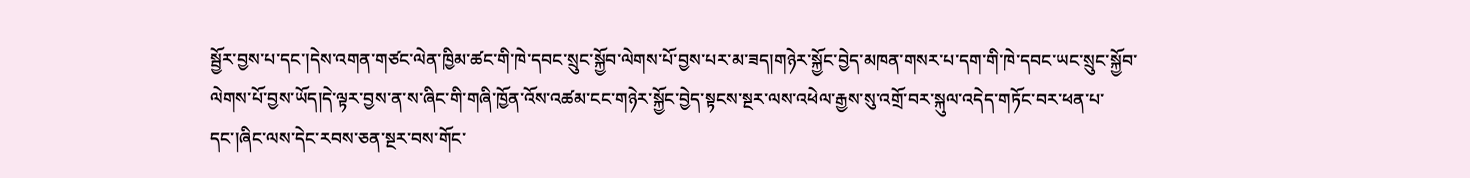སྦྱོར་བྱས་པ་དང་།དེས་འགན་གཙང་ལེན་ཁྱིམ་ཚང་གི་ཁེ་དབང་སྲུང་སྐྱོབ་ལེགས་པོ་བྱས་པར་མ་ཟད།གཉེར་སྐྱོང་བྱེད་མཁན་གསར་པ་དག་གི་ཁེ་དབང་ཡང་སྲུང་སྐྱོབ་ལེགས་པོ་བྱས་ཡོད།དེ་ལྟར་བྱས་ན་ས་ཞིང་གི་གཞི་ཁྱོན་འོས་འཚམ་ངང་གཉེར་སྐྱོང་བྱེད་སྟངས་སྔར་ལས་འཕེལ་རྒྱས་སུ་འགྲོ་བར་སྐུལ་འདེད་གཏོང་བར་ཕན་པ་དང་།ཞིང་ལས་དེང་རབས་ཅན་སྔར་བས་གོང་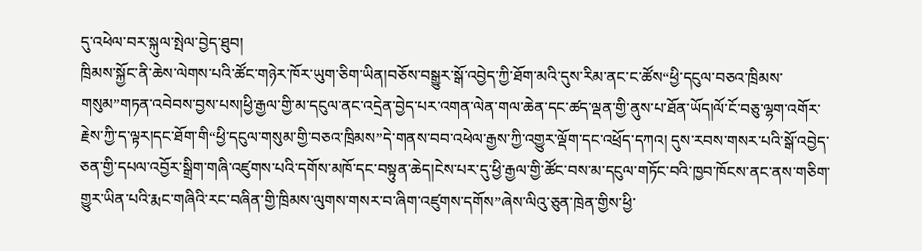དུ་འཕེལ་བར་སྐུལ་སྤེལ་བྱེད་ཐུབ།
ཁྲིམས་སྐྱོང་ནི་ཆེས་ལེགས་པའི་ཚོང་གཉེར་ཁོར་ཡུག་ཅིག་ཡིན།བཅོས་བསྒྱུར་སྒོ་འབྱེད་ཀྱི་ཐོག་མའི་དུས་རིམ་ནང་ང་ཚོས“ཕྱི་དངུལ་བཅའ་ཁྲིམས་གསུམ”གཏན་འབེབས་བྱས་པས།ཕྱི་རྒྱལ་གྱི་མ་དངུལ་ནང་འདྲེན་བྱེད་པར་འགན་ལེན་གལ་ཆེན་དང་ཚད་ལྡན་གྱི་ནུས་པ་ཐོན་ཡོད།ལོ་ངོ་བཅུ་ལྷག་འགོར་རྗེས་ཀྱི་ད་ལྟར།དང་ཐོག་གི“ཕྱི་དངུལ་གསུམ་གྱི་བཅའ་ཁྲིམས”དེ་གནས་བབ་འཕེལ་རྒྱས་ཀྱི་འགྱུར་ལྡོག་དང་འཕྲོད་དཀའ། དུས་རབས་གསར་པའི་སྒོ་འབྱེད་ཅན་གྱི་དཔལ་འབྱོར་སྒྲིག་གཞི་འཛུགས་པའི་དགོས་མཁོ་དང་བསྟུན་ཆེད།ངེས་པར་དུ་ཕྱི་རྒྱལ་གྱི་ཚོང་བས་མ་དངུལ་གཏོང་བའི་ཁྱབ་ཁོངས་ནང་ནས་གཅིག་གྱུར་ཡིན་པའི་རྨང་གཞིའི་རང་བཞིན་གྱི་ཁྲིམས་ལུགས་གསར་བ་ཞིག་འཛུགས་དགོས”ཞེས་ལིའུ་ཅུན་ཁྲེན་གྱིས་ཕྱི་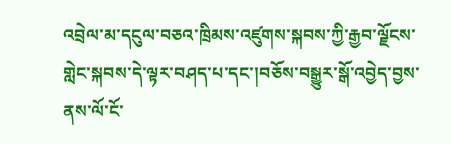འབྲེལ་མ་དངུལ་བཅའ་ཁྲིམས་འཛུགས་སྐབས་ཀྱི་རྒྱབ་ལྗོངས་གླེང་སྐབས་དེ་ལྟར་བཤད་པ་དང་།བཅོས་བསྒྱུར་སྒོ་འབྱེད་བྱས་ནས་ལོ་ངོ་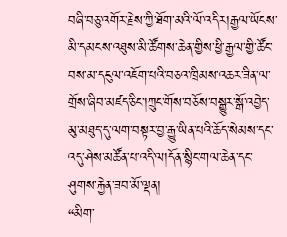བཞི་བཅུ་འགོར་རྗེས་ཀྱི་ཐོག་མའི་ལོ་འདིར།རྒྱལ་ཡོངས་མི་དམངས་འཐུས་མི་ཚོགས་ཆེན་གྱིས་ཕྱི་རྒྱལ་གྱི་ཚོང་བས་མ་དངུལ་འཇོག་པའི་བཅའ་ཁྲིམས་འཆར་ཟིན་ལ་གྲོས་ཞིབ་མཛད་ཅིང་།ཀྲུང་གོས་བཅོས་བསྒྱུར་སྒོ་འབྱེད་མུ་མཐུད་དུ་ལག་བསྟར་བྱ་རྒྱུ་ཡིན་པའི་ཆོད་སེམས་དང་འདུ་ཤེས་མཚོན་པ་འདི་ལ།དོན་སྙིང་གལ་ཆེན་དང་ཤུགས་རྐྱེན་ཟབ་མོ་ལྡན།
“མིག་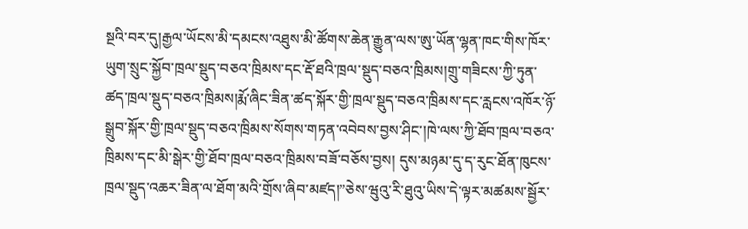སྔའི་བར་དུ།རྒྱལ་ཡོངས་མི་དམངས་འཐུས་མི་ཚོགས་ཆེན་རྒྱུན་ལས་ཨུ་ཡོན་ལྷན་ཁང་གིས་ཁོར་ཡུག་སྲུང་སྐྱོབ་ཁྲལ་སྡུད་བཅའ་ཁྲིམས་དང་རྡོ་ཐའི་ཁྲལ་སྡུད་བཅའ་ཁྲིམས།གྲུ་གཟིངས་ཀྱི་ཏུན་ཚད་ཁྲལ་སྡུད་བཅའ་ཁྲིམས།རྨོ་ཞིང་ཟིན་ཚད་སྐོར་གྱི་ཁྲལ་སྡུད་བཅའ་ཁྲིམས་དང་རླངས་འཁོར་ཉོ་སྒྲུབ་སྐོར་གྱི་ཁྲལ་སྡུད་བཅའ་ཁྲིམས་སོགས་གཏན་འབེབས་བྱས་ཤིང་།ཁེ་ལས་ཀྱི་ཐོབ་ཁྲལ་བཅའ་ཁྲིམས་དང་མི་སྒེར་གྱི་ཐོབ་ཁྲལ་བཅའ་ཁྲིམས་བཟོ་བཅོས་བྱས། དུས་མཉམ་དུ་ད་རུང་ཐོན་ཁུངས་ཁྲལ་སྡུད་འཆར་ཟིན་ལ་ཐོག་མའི་གྲོས་ཞིབ་མཛད།”ཅེས་ཝུའུ་རི་ཐུའུ་ཡིས་དེ་ལྟར་མཚམས་སྦྱོར་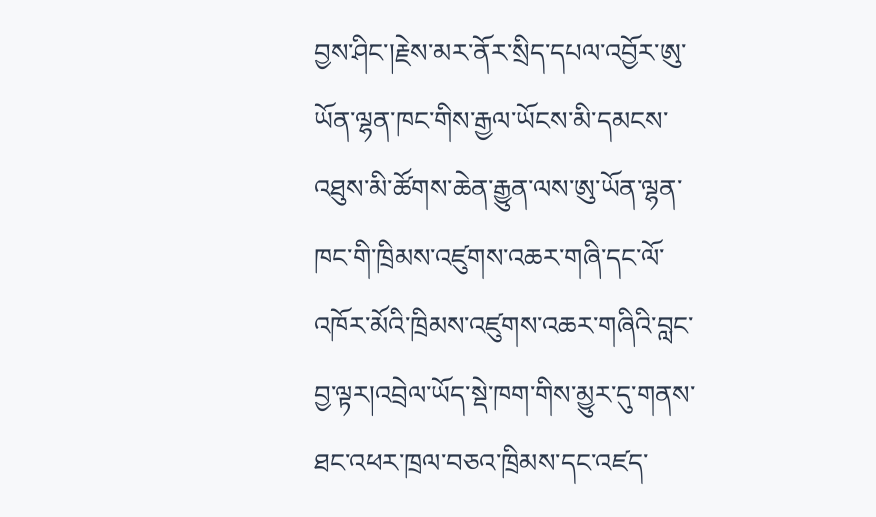བྱས་ཤིང་།རྗེས་མར་ནོར་སྲིད་དཔལ་འབྱོར་ཨུ་ཡོན་ལྷན་ཁང་གིས་རྒྱལ་ཡོངས་མི་དམངས་འཐུས་མི་ཚོགས་ཆེན་རྒྱུན་ལས་ཨུ་ཡོན་ལྷན་ཁང་གི་ཁྲིམས་འཛུགས་འཆར་གཞི་དང་ལོ་འཁོར་མོའི་ཁྲིམས་འཛུགས་འཆར་གཞིའི་བླང་བྱ་ལྟར།འབྲེལ་ཡོད་སྡེ་ཁག་གིས་མྱུར་དུ་གནས་ཐང་འཕར་ཁྲལ་བཅའ་ཁྲིམས་དང་འཛད་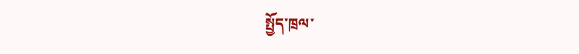སྤྱོད་ཁྲལ་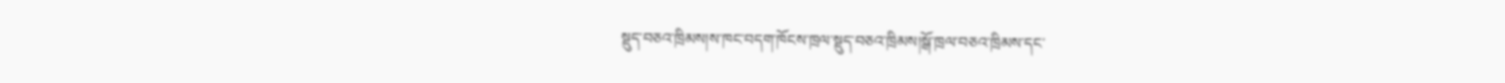སྡུད་བཅའ་ཁྲིམས།ས་ཁང་བདག་ཁོངས་ཁྲལ་སྡུད་བཅའ་ཁྲིམས།སྒོ་ཁྲལ་བཅའ་ཁྲིམས་དང་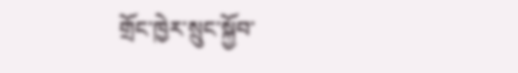གྲོང་ཁྱེར་སྲུང་སྐྱོབ་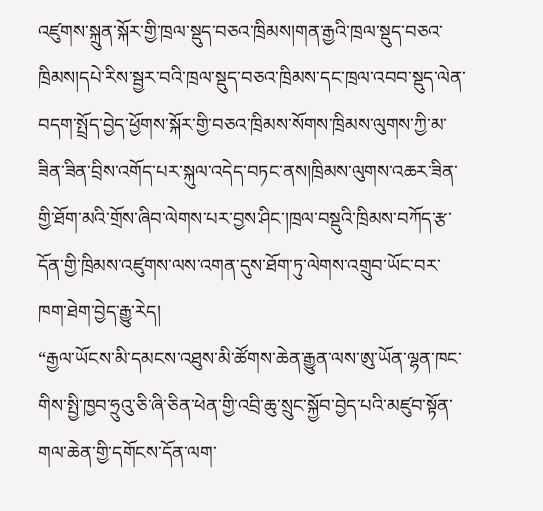འཛུགས་སྐྲུན་སྐོར་གྱི་ཁྲལ་སྡུད་བཅའ་ཁྲིམས།གན་རྒྱའི་ཁྲལ་སྡུད་བཅའ་ཁྲིམས།དཔེ་རིས་སྦྱར་བའི་ཁྲལ་སྡུད་བཅའ་ཁྲིམས་དང་ཁྲལ་འབབ་སྡུད་ལེན་བདག་སྤྲོད་བྱེད་ཕྱོགས་སྐོར་གྱི་བཅའ་ཁྲིམས་སོགས་ཁྲིམས་ལུགས་ཀྱི་མ་ཟིན་ཟིན་བྲིས་འགོད་པར་སྐུལ་འདེད་བཏང་ནས།ཁྲིམས་ལུགས་འཆར་ཟིན་གྱི་ཐོག་མའི་གྲོས་ཞིབ་ལེགས་པར་བྱས་ཤིང་།ཁྲལ་བསྡུའི་ཁྲིམས་བཀོད་རྩ་དོན་གྱི་ཁྲིམས་འཛུགས་ལས་འགན་དུས་ཐོག་ཏུ་ལེགས་འགྲུབ་ཡོང་བར་ཁག་ཐེག་བྱེད་རྒྱུ་རེད།
“རྒྱལ་ཡོངས་མི་དམངས་འཐུས་མི་ཚོགས་ཆེན་རྒྱུན་ལས་ཨུ་ཡོན་ལྷན་ཁང་གིས་སྤྱི་ཁྱབ་ཧྲུའུ་ཅི་ཞི་ཅིན་ཕེན་གྱི་འབྲི་ཆུ་སྲུང་སྐྱོབ་བྱེད་པའི་མཛུབ་སྟོན་གལ་ཆེན་གྱི་དགོངས་དོན་ལག་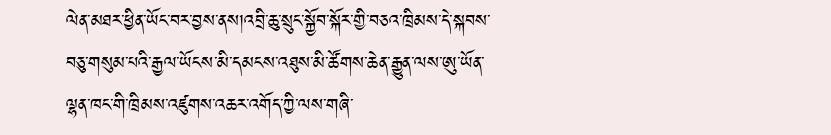ལེན་མཐར་ཕྱིན་ཡོང་བར་བྱས་ནས།འབྲི་ཆུ་སྲུང་སྐྱོབ་སྐོར་གྱི་བཅའ་ཁྲིམས་དེ་སྐབས་བཅུ་གསུམ་པའི་རྒྱལ་ཡོངས་མི་དམངས་འཐུས་མི་ཚོགས་ཆེན་རྒྱུན་ལས་ཨུ་ཡོན་ལྷན་ཁང་གི་ཁྲིམས་འཛུགས་འཆར་འགོད་ཀྱི་ལས་གཞི་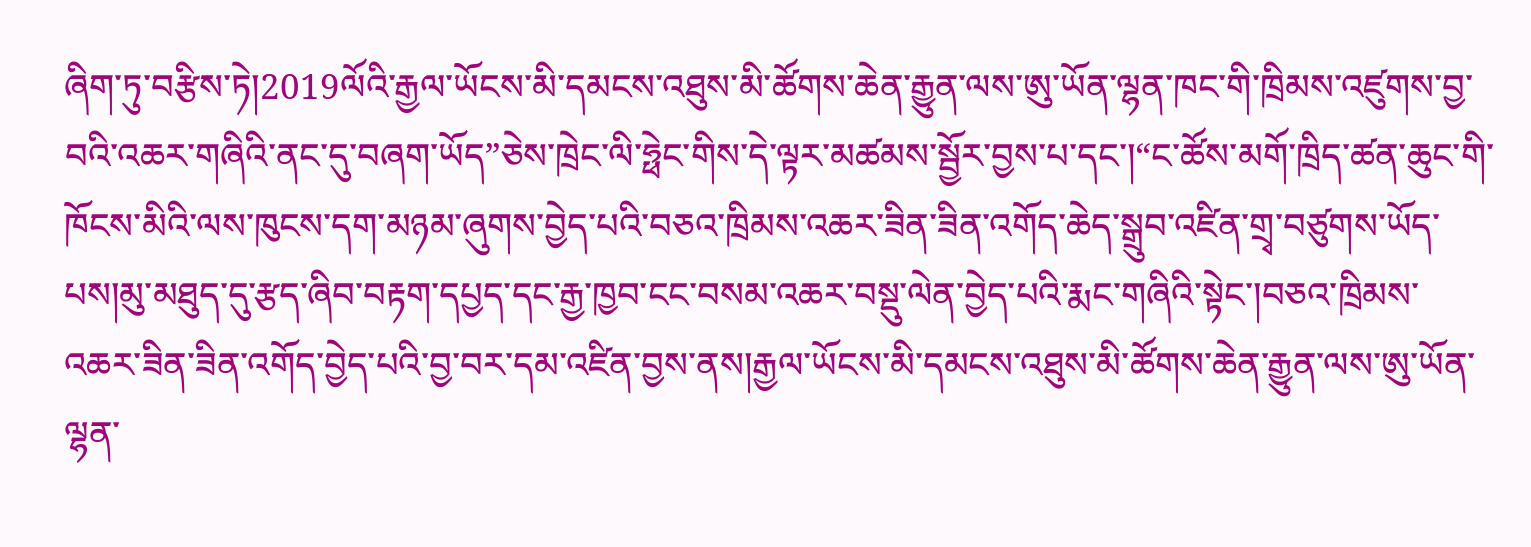ཞིག་ཏུ་བརྩིས་ཏེ།2019ལོའི་རྒྱལ་ཡོངས་མི་དམངས་འཐུས་མི་ཚོགས་ཆེན་རྒྱུན་ལས་ཨུ་ཡོན་ལྷན་ཁང་གི་ཁྲིམས་འཛུགས་བྱ་བའི་འཆར་གཞིའི་ནང་དུ་བཞག་ཡོད”ཅེས་ཁྲེང་ལི་ཧྥེང་གིས་དེ་ལྟར་མཚམས་སྦྱོར་བྱས་པ་དང་།“ང་ཚོས་མགོ་ཁྲིད་ཚན་ཆུང་གི་ཁོངས་མིའི་ལས་ཁུངས་དག་མཉམ་ཞུགས་བྱེད་པའི་བཅའ་ཁྲིམས་འཆར་ཟིན་ཟིན་འགོད་ཆེད་སྒྲུབ་འཛིན་གྲྭ་བཙུགས་ཡོད་པས།མུ་མཐུད་དུ་རྩད་ཞིབ་བརྟག་དཔྱད་དང་རྒྱ་ཁྱབ་ངང་བསམ་འཆར་བསྡུ་ལེན་བྱེད་པའི་རྨང་གཞིའི་སྟེང་།བཅའ་ཁྲིམས་འཆར་ཟིན་ཟིན་འགོད་བྱེད་པའི་བྱ་བར་དམ་འཛིན་བྱས་ནས།རྒྱལ་ཡོངས་མི་དམངས་འཐུས་མི་ཚོགས་ཆེན་རྒྱུན་ལས་ཨུ་ཡོན་ལྷན་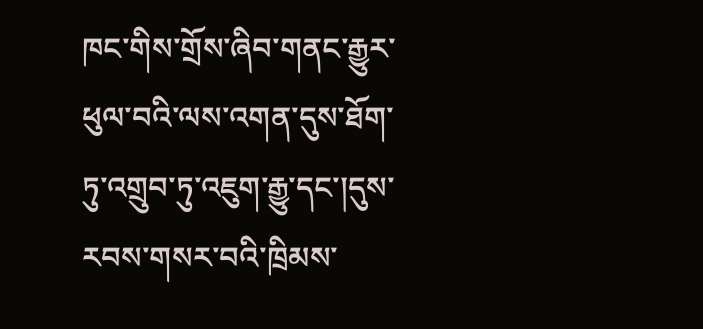ཁང་གིས་གྲོས་ཞིབ་གནང་རྒྱུར་ཕུལ་བའི་ལས་འགན་དུས་ཐོག་ཏུ་འགྲུབ་ཏུ་འཇུག་རྒྱུ་དང་།དུས་རབས་གསར་བའི་ཁྲིམས་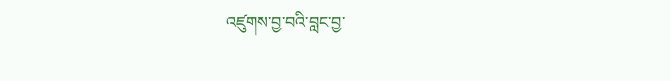འཛུགས་བྱ་བའི་བླང་བྱ་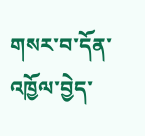གསར་བ་དོན་འཁྱོལ་བྱེད་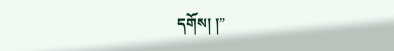དགོས། །”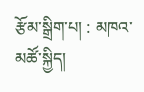རྩོམ་སྒྲིག་པ། : མཁའ་མཚོ་སྐྱིད།